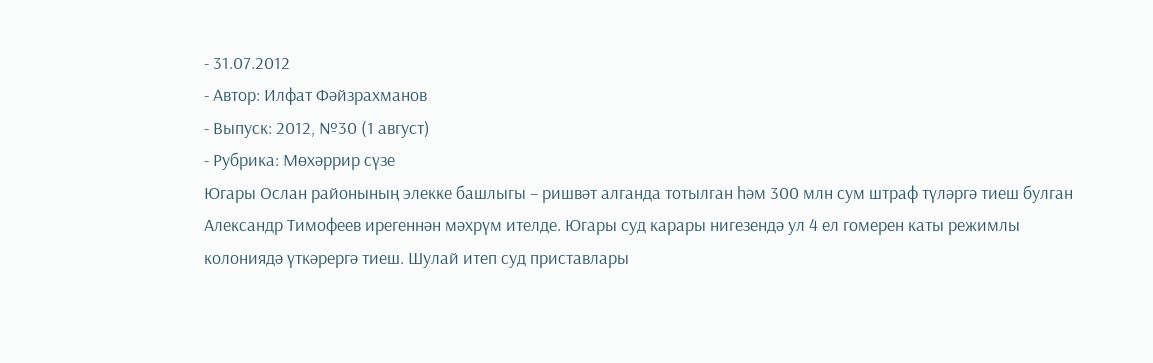- 31.07.2012
- Автор: Илфат Фәйзрахманов
- Выпуск: 2012, №30 (1 август)
- Рубрика: Мөхәррир сүзе
Югары Ослан районының элекке башлыгы – ришвәт алганда тотылган һәм 300 млн сум штраф түләргә тиеш булган Александр Тимофеев ирегеннән мәхрүм ителде. Югары суд карары нигезендә ул 4 ел гомерен каты режимлы колониядә үткәрергә тиеш. Шулай итеп суд приставлары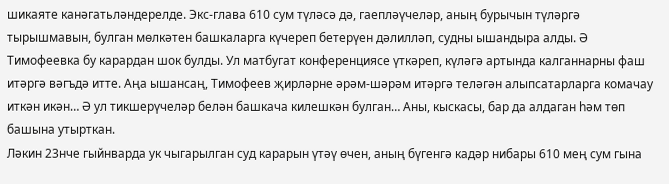шикаяте канәгатьләндерелде. Экс-глава 610 сум түләсә дә, гаепләүчеләр, аның бурычын түләргә тырышмавын, булган мөлкәтен башкаларга күчереп бетерүен дәлилләп, судны ышандыра алды. Ә Тимофеевка бу карардан шок булды. Ул матбугат конференциясе үткәреп, күләгә артында калганнарны фаш итәргә вәгъдә итте. Аңа ышансаң, Тимофеев җирләрне әрәм-шәрәм итәргә теләгән алыпсатарларга комачау иткән икән… Ә ул тикшерүчеләр белән башкача килешкән булган… Аны, кыскасы, бар да алдаган һәм төп башына утырткан.
Ләкин 23нче гыйнварда ук чыгарылган суд карарын үтәү өчен, аның бүгенгә кадәр нибары 610 мең сум гына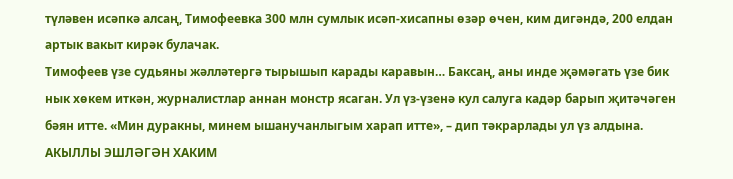түләвен исәпкә алсаң, Тимофеевка 300 млн сумлык исәп-хисапны өзәр өчен, ким дигәндә, 200 елдан артык вакыт кирәк булачак.
Тимофеев үзе судьяны жәлләтергә тырышып карады каравын… Баксаң, аны инде җәмәгать үзе бик нык хөкем иткән, журналистлар аннан монстр ясаган. Ул үз-үзенә кул салуга кадәр барып җитәчәген бәян итте. «Мин дуракны, минем ышанучанлыгым харап итте», – дип тәкрарлады ул үз алдына.
АКЫЛЛЫ ЭШЛӘГӘН ХАКИМ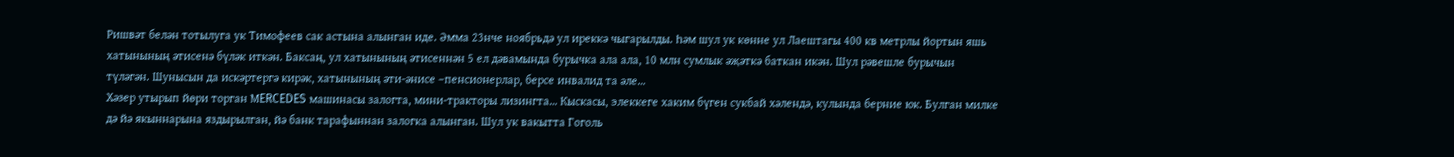Ришвәт белән тотылуга ук Тимофеев сак астына алынган иде. Әмма 23нче ноябрьдә ул иреккә чыгарылды. Һәм шул ук көнне ул Лаештагы 400 кв метрлы йортын яшь хатынының әтисенә бүләк иткән. Баксаң, ул хатынының әтисеннән 5 ел дәвамында бурычка ала ала, 10 млн сумлык әҗәткә баткан икән. Шул рәвешле бурычын түләгән. Шунысын да искәртергә кирәк, хатынының әти-әнисе –пенсионерлар, берсе инвалид та әле…
Хәзер утырып йөри торган МERCEDES машинасы залогта, мини-тракторы лизингта… Кыскасы, элеккеге хаким бүген сукбай хәлендә, кулында берние юк. Булган милке дә йә якыннарына яздырылган, йә банк тарафыннан залогка алынган. Шул ук вакытта Гоголь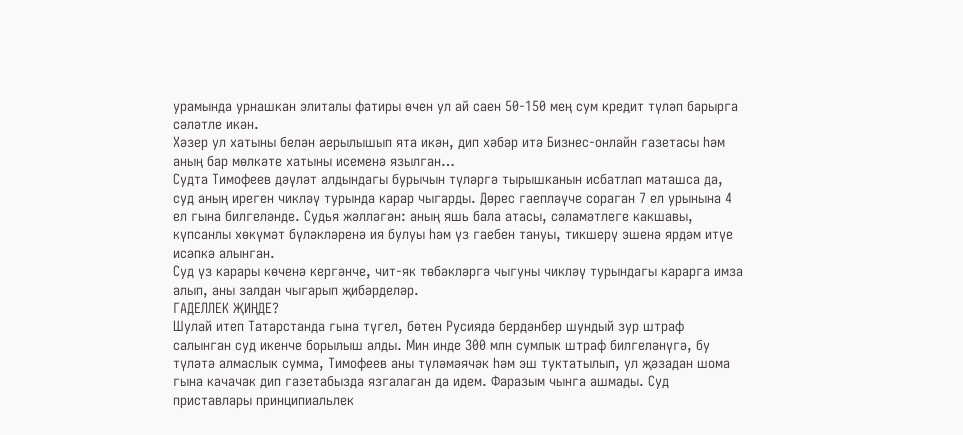урамында урнашкан элиталы фатиры өчен ул ай саен 50-150 мең сум кредит түләп барырга сәләтле икән.
Хәзер ул хатыны белән аерылышып ята икән, дип хәбәр итә Бизнес-онлайн газетасы һәм аның бар мөлкәте хатыны исеменә язылган…
Судта Тимофеев дәүләт алдындагы бурычын түләргә тырышканын исбатлап маташса да, суд аның иреген чикләү турында карар чыгарды. Дөрес гаепләүче сораган 7 ел урынына 4 ел гына билгеләнде. Судья жәлләгән: аның яшь бала атасы, сәламәтлеге какшавы, күпсанлы хөкүмәт бүләкләренә ия булуы һәм үз гаебен тануы, тикшерү эшенә ярдәм итүе исәпкә алынган.
Суд үз карары көченә кергәнче, чит-як төбәкләргә чыгуны чикләү турындагы карарга имза алып, аны залдан чыгарып җибәрделәр.
ГАДЕЛЛЕК ҖИҢДЕ?
Шулай итеп Татарстанда гына түгел, бөтен Русиядә бердәнбер шундый зур штраф салынган суд икенче борылыш алды. Мин инде 300 млн сумлык штраф билгеләнүгә, бу түләтә алмаслык сумма, Тимофеев аны түләмәячәк һәм эш туктатылып, ул җәзадан шома гына качачак дип газетабызда язгалаган да идем. Фаразым чынга ашмады. Суд приставлары принципиальлек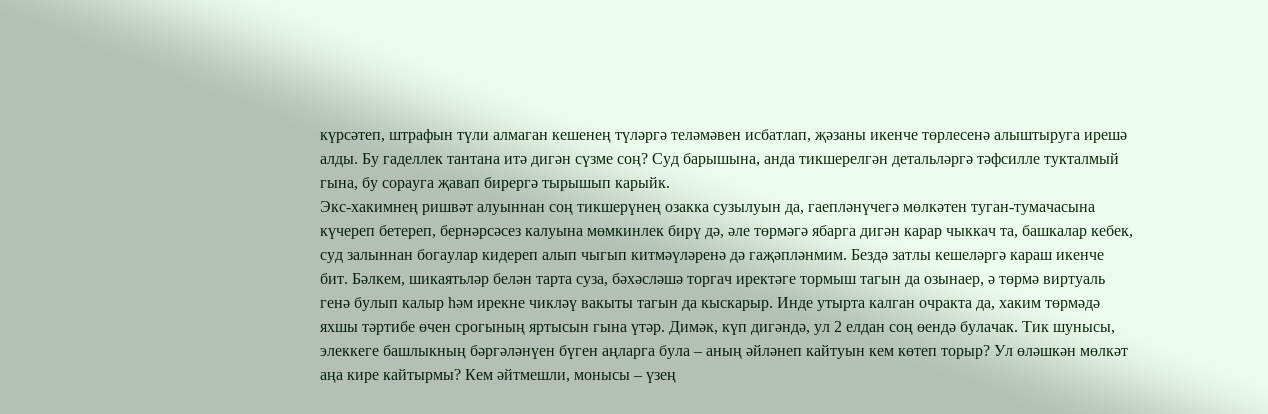күрсәтеп, штрафын түли алмаган кешенең түләргә теләмәвен исбатлап, җәзаны икенче төрлесенә алыштыруга ирешә алды. Бу гаделлек тантана итә дигән сүзме соң? Суд барышына, анда тикшерелгән детальләргә тәфсилле тукталмый гына, бу сорауга җавап бирергә тырышып карыйк.
Экс-хакимнең ришвәт алуыннан соң тикшерүнең озакка сузылуын да, гаепләнүчегә мөлкәтен туган-тумачасына күчереп бетереп, бернәрсәсез калуына мөмкинлек бирү дә, әле төрмәгә ябарга дигән карар чыккач та, башкалар кебек, суд залыннан богаулар кидереп алып чыгып китмәүләренә дә гаҗәпләнмим. Бездә затлы кешеләргә караш икенче бит. Бәлкем, шикаятьләр белән тарта суза, бәхәсләшә торгач иректәге тормыш тагын да озынаер, ә төрмә виртуаль генә булып калыр һәм ирекне чикләү вакыты тагын да кыскарыр. Инде утырта калган очракта да, хаким төрмәдә яхшы тәртибе өчен срогының яртысын гына үтәр. Димәк, күп дигәндә, ул 2 елдан соң өендә булачак. Тик шунысы, элеккеге башлыкның бәргәләнүен бүген аңларга була – аның әйләнеп кайтуын кем көтеп торыр? Ул өләшкән мөлкәт аңа кире кайтырмы? Кем әйтмешли, монысы – үзең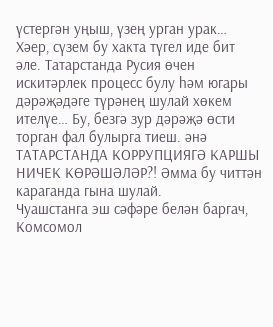үстергән уңыш, үзең урган урак…
Хәер, сүзем бу хакта түгел иде бит әле. Татарстанда Русия өчен искитәрлек процесс булу һәм югары дәрәҗәдәге түрәнең шулай хөкем ителүе… Бу, безгә зур дәрәҗә өсти торган фал булырга тиеш. әнә ТАТАРСТАНДА КОРРУПЦИЯГӘ КАРШЫ НИЧЕК КӨРӘШӘЛӘР?! Әмма бу читтән караганда гына шулай.
Чуашстанга эш сәфәре белән баргач, Комсомол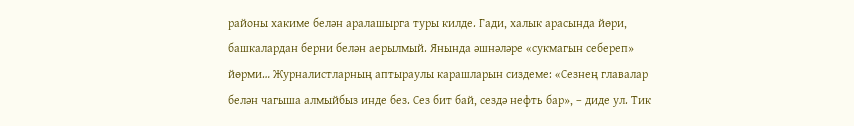районы хакиме белән аралашырга туры килде. Гади, халык арасында йөри, башкалардан берни белән аерылмый. Янында әшнәләре «сукмагын себереп» йөрми… Журналистларның аптыраулы карашларын сиздеме: «Сезнең главалар белән чагыша алмыйбыз инде без. Сез бит бай, сездә нефть бар», – диде ул. Тик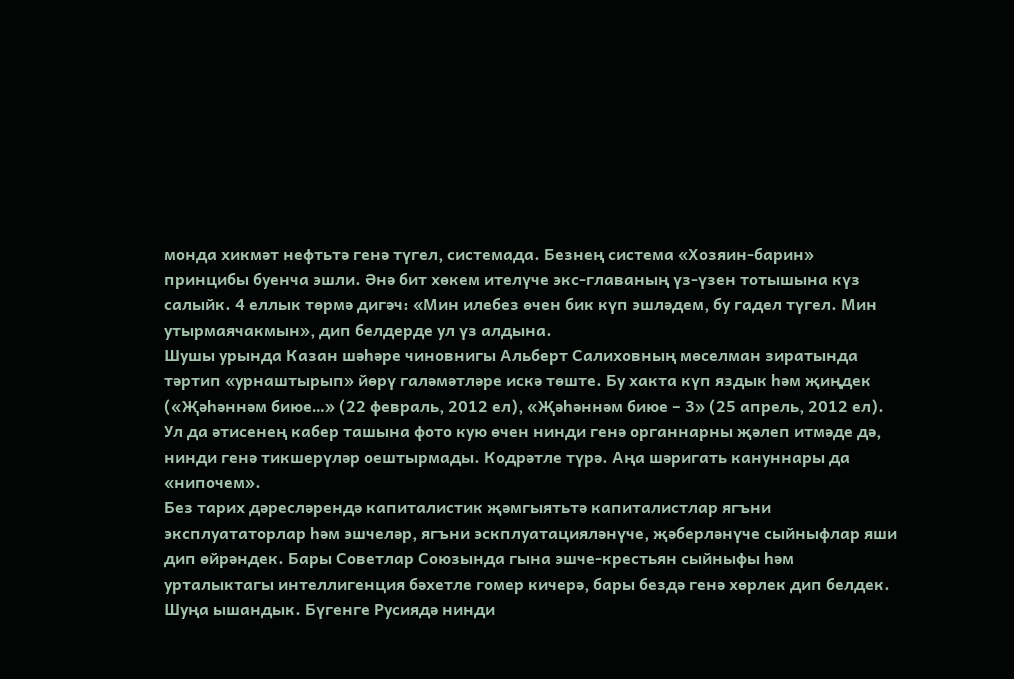монда хикмәт нефтьтә генә түгел, системада. Безнең система «Хозяин-барин» принцибы буенча эшли. Әнә бит хөкем ителүче экс-главаның үз-үзен тотышына күз салыйк. 4 еллык төрмә дигәч: «Мин илебез өчен бик күп эшләдем, бу гадел түгел. Мин утырмаячакмын», дип белдерде ул үз алдына.
Шушы урында Казан шәһәре чиновнигы Альберт Салиховның мөселман зиратында тәртип «урнаштырып» йөрү галәмәтләре искә төште. Бу хакта күп яздык һәм җиңдек («Җәһәннәм биюе…» (22 февраль, 2012 ел), «Җәһәннәм биюе – 3» (25 апрель, 2012 ел). Ул да әтисенең кабер ташына фото кую өчен нинди генә органнарны җәлеп итмәде дә, нинди генә тикшерүләр оештырмады. Кодрәтле түрә. Аңа шәригать кануннары да «нипочем».
Без тарих дәресләрендә капиталистик җәмгыятьтә капиталистлар ягъни эксплуататорлар һәм эшчеләр, ягъни эскплуатацияләнүче, җәберләнүче сыйныфлар яши дип өйрәндек. Бары Советлар Союзында гына эшче-крестьян сыйныфы һәм урталыктагы интеллигенция бәхетле гомер кичерә, бары бездә генә хөрлек дип белдек. Шуңа ышандык. Бүгенге Русиядә нинди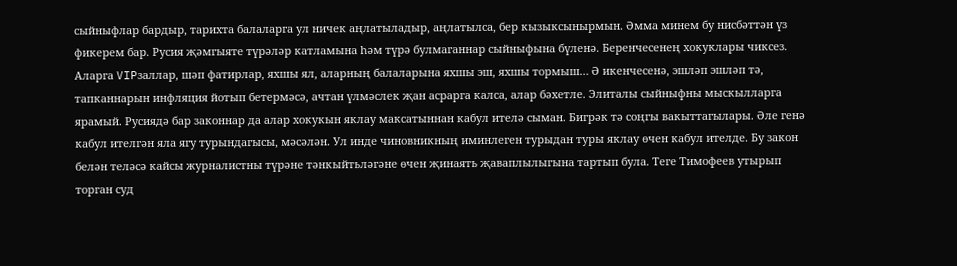сыйныфлар бардыр, тарихта балаларга ул ничек аңлатыладыр, аңлатылса, бер кызыксынырмын. Әмма минем бу нисбәттән үз фикерем бар. Русия җәмгыяте түрәләр катламына һәм түрә булмаганнар сыйныфына бүленә. Беренчесенең хокуклары чиксез. Аларга VIPзаллар, шәп фатирлар, яхшы ял, аларның балаларына яхшы эш, яхшы тормыш… Ә икенчесенә, эшләп эшләп тә, тапканнарын инфляция йотып бетермәсә, ачтан үлмәслек җан асрарга калса, алар бәхетле. Элиталы сыйныфны мыскылларга ярамый. Русиядә бар законнар да алар хокукын яклау максатыннан кабул ителә сыман. Бигрәк тә соңгы вакыттагылары. Әле генә кабул ителгән яла ягу турындагысы, мәсәлән. Ул инде чиновникның иминлеген турыдан туры яклау өчен кабул ителде. Бу закон белән теләсә кайсы журналистны түрәне тәнкыйтьләгәне өчен җинаять җаваплылыгына тартып була. Теге Тимофеев утырып торган суд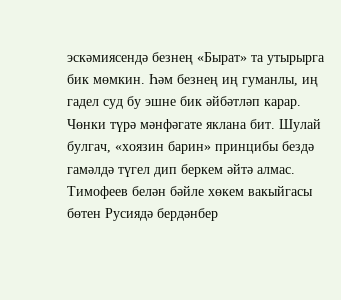эскәмиясендә безнең «Бырат» та утырырга бик мөмкин. Һәм безнең иң гуманлы, иң гадел суд бу эшне бик әйбәтләп карар. Чөнки түрә мәнфәгате яклана бит. Шулай булгач, «хоязин барин» принцибы бездә гамәлдә түгел дип беркем әйтә алмас.
Тимофеев белән бәйле хөкем вакыйгасы бөтен Русиядә бердәнбер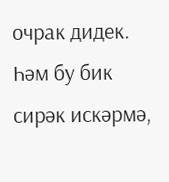очрак дидек. Һәм бу бик сирәк искәрмә,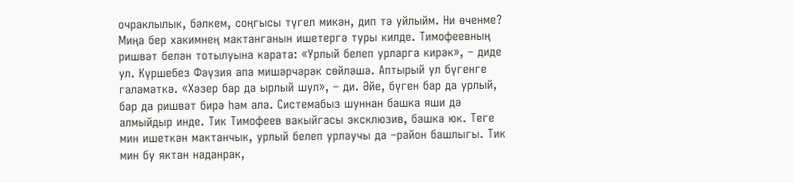очраклылык, бәлкем, соңгысы түгел микән, дип тә уйлыйм. Ни өченме? Миңа бер хакимнең мактанганын ишетергә туры килде. Тимофеевның ришвәт белән тотылуына карата: «Урлый белеп урларга кирәк», – диде ул. Күршебез Фәүзия апа мишәрчәрәк сөйләшә. Аптырый ул бүгенге галәмәткә. «Хәзер бар да ырлый шул», – ди. Әйе, бүген бар да урлый, бар да ришвәт бирә һәм ала. Системабыз шуннан башка яши дә алмыйдыр инде. Тик Тимофеев вакыйгасы эксклюзив, башка юк. Теге мин ишеткән мактанчык, урлый белеп урлаучы да –район башлыгы. Тик мин бу яктан наданрак,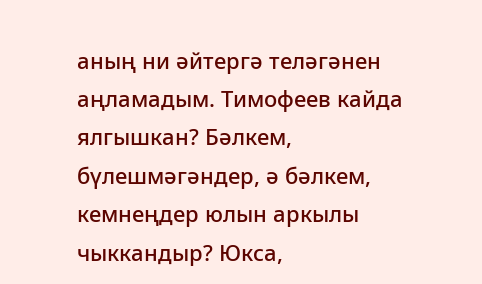аның ни әйтергә теләгәнен аңламадым. Тимофеев кайда ялгышкан? Бәлкем, бүлешмәгәндер, ә бәлкем, кемнеңдер юлын аркылы чыккандыр? Юкса,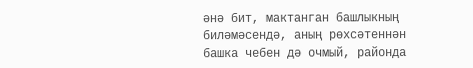әнә бит, мактанган башлыкның биләмәсендә, аның рөхсәтеннән башка чебен дә очмый, районда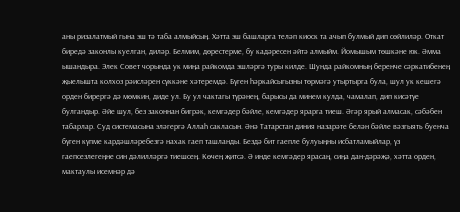аны ризалатмый гына эш тә таба алмыйсың. Хәтта эш башларга теләп киоск та ачып булмый дип сөйлиләр. Откат биредә законлы куелган, диләр. Белмим, дөрестерме, бу кадәресен әйтә алмыйм. Йомышым төшкәне юк. Әмма ышандыра. Элек Совет чорында ук миңа райкомда эшләргә туры килде. Шунда райкомның беренче сәркатибенең җыелышта колхоз рәисләрен сүккәне хәтеремдә. Бүген һәркайсыгызны төрмәгә утыртырга була, шул ук кешегә орден бирергә дә мөмкин, диде ул. Бу ул чактагы түрәнең, барысы да минем кулда, чамалап, дип кисәтүе булгандыр. Әйе шул, без законнан бигрәк, кемгәдер бәйле, кемгәдер ярарга тиеш. Әгәр ярый алмасак, сәбәбен табарлар. Суд системасына эләгергә Аллаһ сакласын. Әнә Татарстан диния назарәте белән бәйле вәзгыять буенча бүген күпме кардәшләребезгә нахак гаеп ташланды. Бездә бит гаепле булуыңны исбатламыйлар, үз гаепсезлегеңне син дәлилләргә тиешсең. Көчең җитсә. Ә инде кемгәдер ярасаң, сиңа дан-дәрәҗә, хәтта орден, мактаулы исемнәр дә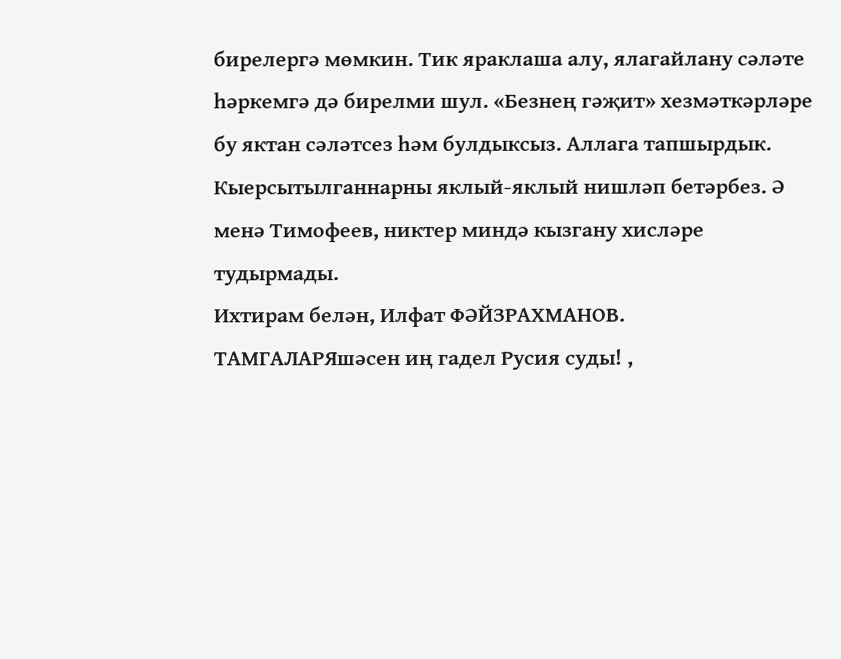бирелергә мөмкин. Тик яраклаша алу, ялагайлану сәләте һәркемгә дә бирелми шул. «Безнең гәҗит» хезмәткәрләре бу яктан сәләтсез һәм булдыксыз. Аллага тапшырдык. Кыерсытылганнарны яклый-яклый нишләп бетәрбез. Ә менә Тимофеев, никтер миндә кызгану хисләре тудырмады.
Ихтирам белән, Илфат ФӘЙЗРАХМАНОВ.
ТАМГАЛАРЯшәсен иң гадел Русия суды! ,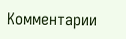Комментарии